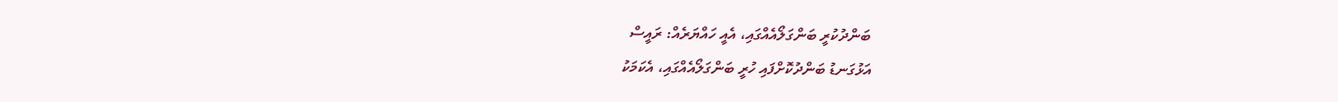ބަންދުކުރީ ބަންގަލޯއެއްގައި، އެއީ ހައްޔަރެއް: ރައީސް
އަޅުގަނޑު ބަންދުކޮށްފައި ހުރީ ބަންގަލޯއެއްގައި، އެކަމަކު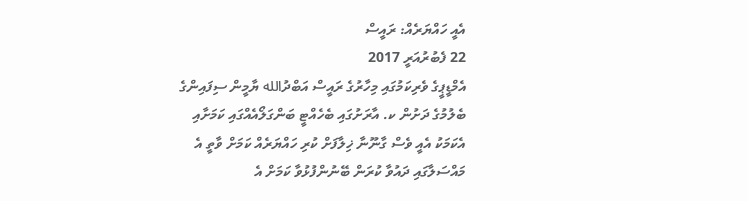އެއީ ހައްޔަރެއް: ރައީސް
22 ފެބުރުއަރީ 2017
އެމްޑީޕީގެ ވެރިކަމުގައި މިހާރުގެ ރައީސް އަބްދުالله ޔާމީން ސިފައިންގެ ބެލުމުގެ ދަށުން ކ. އާރަށުގައި ބެހެއްޓީ ބަންގަލޯއެއްގައި ކަމަށާއި އެކަމަކު އެއީ ވެސް ގާނޫނާ ޚިލާފަށް ކުރި ހައްޔަރެއް ކަމަށް ވާތީ އެ މައްސަލާގައި ދައުވާ ކުރަން ބޭނުންފުޅުވާ ކަމަށް އެ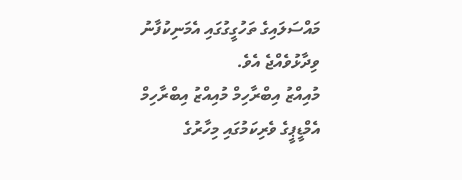މައްސަލައިގެ ތަހުގީގުގައި އެމަނިކުފާނު ވިދާޅުވެއްޖެ އެވެ.
މުއިއްޒު އިބްރާހިމް މުއިއްޒު އިބްރާހިމް
އެމްޑީޕީގެ ވެރިކަމުގައި މިހާރުގެ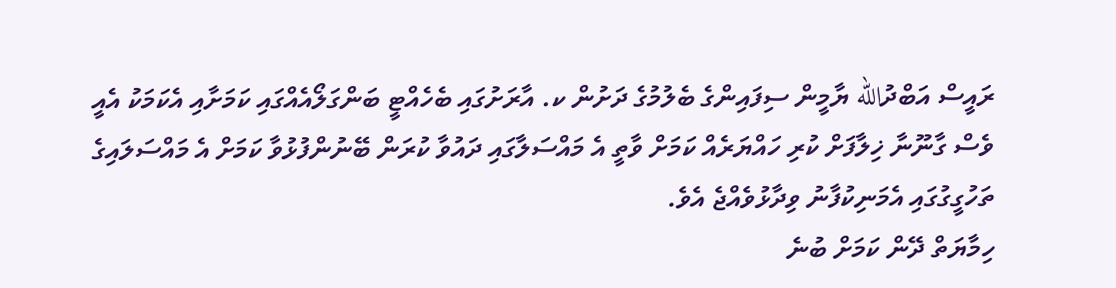ރައީސް އަބްދުالله ޔާމީން ސިފައިންގެ ބެލުމުގެ ދަށުން ކ. އާރަށުގައި ބެހެއްޓީ ބަންގަލޯއެއްގައި ކަމަށާއި އެކަމަކު އެއީ ވެސް ގާނޫނާ ޚިލާފަށް ކުރި ހައްޔަރެއް ކަމަށް ވާތީ އެ މައްސަލާގައި ދައުވާ ކުރަން ބޭނުންފުޅުވާ ކަމަށް އެ މައްސަލައިގެ ތަހުގީގުގައި އެމަނިކުފާނު ވިދާޅުވެއްޖެ އެވެ.
ހިމާޔަތް ދޭން ކަމަށް ބުނެ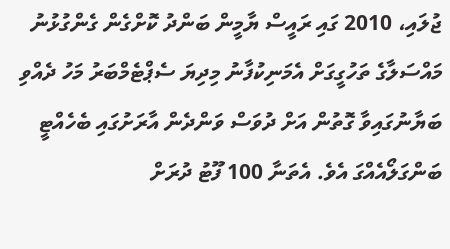ޖުލައި، 2010 ގައި ރައީސް ޔާމީން ބަންދު ކޮށްގެން ގެންގުޅުނު މައްސަލާގެ ތަހުގީގަށް އެމަނިކުފާނު މިދިޔަ ސެޕްޓެމްބަރު މަހު ދެއްވި ބަޔާނުގައިވާ ގޮތުން އަށް ދުވަސް ވަންދެން އާރަށުގައި ބެހެއްޓީ ބަންގަލޯއެއްގަ އެވެ. އެތަނާ 100 ފޫޓު ދުރަށް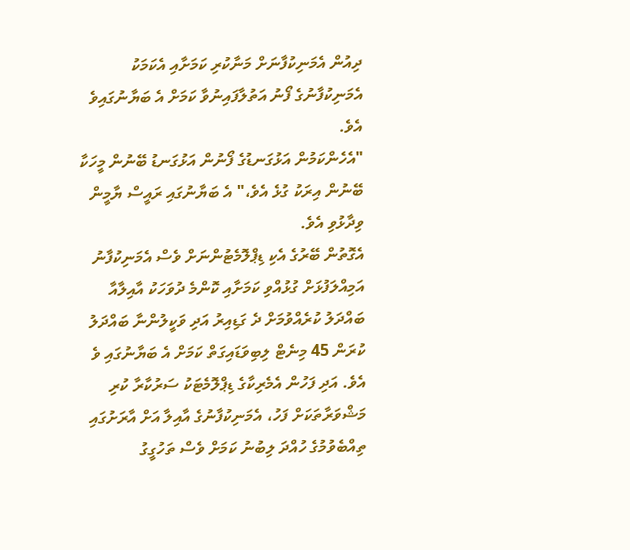ދިއުން އެމަނިކުފާނަށް މަނާކުރި ކަމަށާއި އެކަމަކު އެމަނިކުފާނުގެ ފޯނު އަތުލާފައިނުވާ ކަމަށް އެ ބަޔާނުގައިވެ އެވެ.
"އެހެންކަމުން އަޅުގަނޑުގެ ފޯނުން އަޅުގަނޑު ބޭނުން މީހަކާ ބޭނުން އިރަކު ގުޅެ އެވެ،" އެ ބަޔާނުގައި ރައީސް ޔާމީން ވިދާޅުވި އެވެ.
އެގޮތުން ބޭރުގެ އެކި ޑިޕްލޮމެޓުންނަށް ވެސް އެމަނިކުފާނު އަމިއްލަފުޅަށް ގުޅުއްވި ކަމަށާއި ކޮންމެ ދުވަހަކު އާއިލާއާ ބައްދަލު ކުރެއްވުމަށް ދެ ގަޑިއިރު އަދި ވަކީލުންނާ ބައްދަލު ކުރަން 45 މިނެޓް ލިބިވަޑައިގަތް ކަމަށް އެ ބަޔާނުގައި ވެ އެވެ. އަދި ފަހުން އެމެރިކާގެ ޑިޕްލޮމެޓަކު ސަރުކާރާ ކުރި މަޝްވަރާތަކަށް ފަހު، އެމަނިކުފާނުގެ އާއިލާ އަށް އާރަށުގައި ތިއްބެވުމުގެ ހުއްދަ ލިބުނު ކަމަށް ވެސް ތަހުގީގު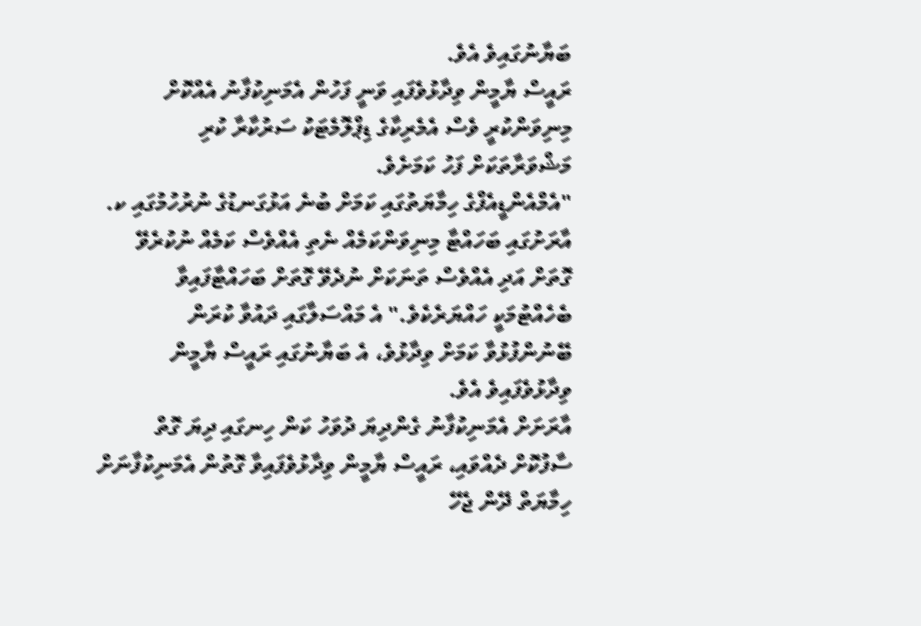ބަޔާނުގައިވެ އެވެ.
ރައީސް ޔާމީން ވިދާޅުވެފައި ވަނީ ފަހުން އެމަނިކުފާނު އެއްކޮށް މިނިވަންކުރީ ވެސް އެމެރިކާގެ ޑިޕްލޮމެޓަކު ސަރުކާރާ ކުރި މަޝްވަރާތަކަށް ފަހު ކަމަށެވެ.
"އެމްއެންޑީއެފްގެ ހިމާޔަތުގައި ކަމަށް ބުނެ އަޅުގަނޑުގެ ނުރުހުމުގައި ކ. އާރަށުގައި ބަހައްޓާ މިނިވަންކަމެއް ނެތި އެއްވެސް ކަމެއް ނުކުރެވޭ ގޮތަށް އަދި އެއްވެސް ތަނަކަށް ނުދެވޭ ގޮތަށް ބަހައްޓާފައިވާ ބެހެއްޓުމަކީ ހައްޔަރެކެވެ." އެ މައްސަލާގައި ދައުވާ ކުރަން ބޭނުންފުޅުވާ ކަމަށް ވިދާޅުވެ، އެ ބަޔާނުގައި ރައީސް ޔާމީން ވިދާޅުވެފައިވެ އެވެ.
އާރަށަށް އެމަނިކުފާނު ގެންދިޔަ ދުވަހު ކަން ހިނގައި ދިޔަ ގޮތް ސާފުކޮށް ދެއްވައި، ރައީސް ޔާމީން ވިދާޅުވެފައިވާ ގޮތުން އެމަނިކުފާނަށް ހިމާޔަތް ދޭން ޖެހޭ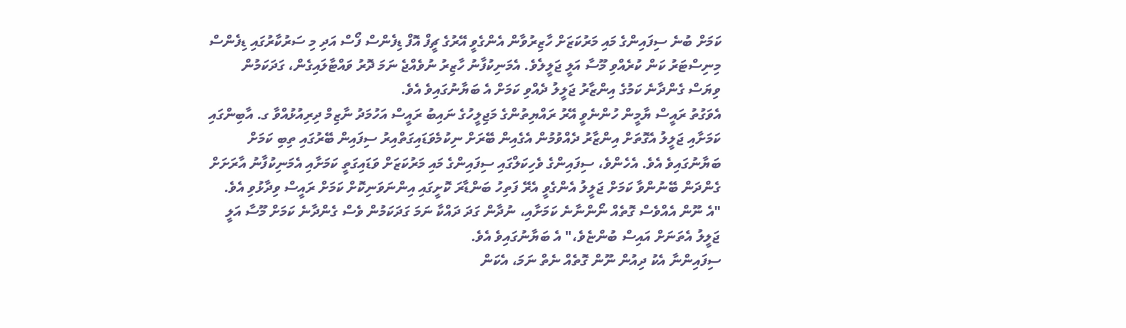ކަމަށް ބުނެ ސިފައިންގެ މައި މަރުކަޒަށް ހާޒިރުވާން އެންގެވީ އޭރުގެ ޗީފް އޮފް ޑިފެންސް ފޯސް އަދި މި ސަރުކާރުގައި ޑިފެންސް މިނިސްޓަރު ކަން ކުރެއްވި މޫސާ އަލީ ޖަލީލެވެ. އެމަނިކުފާނު ހާޒިރު ނުވެއްޖެ ނަމަ ދޮރު ވައްޓާލައިގެން، ގަދަކަމުން ވިޔަސް ގެންދާނެ ކަމުގެ އިންޒާރު ޖަލީލު ދެއްވި ކަމަށް އެ ބަޔާނުގައިވެ އެވެ.
އެވަގުތު ރައީސް ޔާމީން ހުންނެވީ އޭރު ރައްޔިތުންގެ މަޖިލީހުގެ ނައިބު ރައީސް އަހުމަދު ނާޒިމް ދިރިއުޅުއްވާ ގ. އާބިންގައި ކަމަށާއި ޖަލީލު އެގޮތަށް އިންޒާރު ދެއްވުމުން އެގެއިން ބޭރަށް ނިކުމެވަޑައިގަތްއިރު ސިފައިން ބޭރުގައި ތިބި ކަމަށް ބަޔާނުގައިވެ އެވެ. އެހެންވެ، ސިފައިންގެ ވެހިކަލްގައި ސިފައިންގެ މައި މަރުކަޒަށް ވަޑައިގަތީ ކަމަށާއި އެމަނިކުފާނު އާރަށަށް ގެންދަން ބޭނުންވާ ކަމަށް ޖަލީލު އެންގެވީ އެރޭ ފަތިހު ބަންޑާރަ ކޮށީގައި އިންނަވަނިކޮށް ކަމަށް ރައީސް ވިދާޅުވި އެވެ.
"އެ ނޫން އެއްވެސް ގޮތެއް ނޯންނާނެ ކަމަށާއި، ނުދާން ގަދަ ދައްކާ ނަމަ ގަދަކަމުން ވެސް ގެންދާނެ ކަމަށް މޫސާ އަލީ ޖަލީލު އެތަނަށް އައިސް ބުންޏެވެ،" އެ ބަޔާނުގައިވެ އެވެ.
ސިފައިންނާ އެކު ދިއުން ނޫން ގޮތެއް ނެތް ނަމަ، އެކަން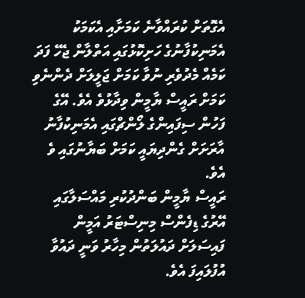އެގޮތަށް ކުރައްވާނެ ކަމަށާއި އެކަމަކު އެމަނިކުފާނުގެ ހަށިކޮޅުގައި އަތްލާން ޖެހޭ ފަދަ ކަމެއް މެދުވެރި ނުވާ ކަމަށް ޖަލީލަށް ދެންނެވި ކަމަށް ރައީސް ޔާމީން ވިދާޅުވެ އެވެ. އޭގެ ފަހުން ސިފައިންގެ ލޯންޗްގައި އެމަނިކުފާނު އާރަށަށް ގެންދިޔައީ ކަމަށް ބަޔާނުގައި ވެ އެވެ.
ރައީސް ޔާމީން ބަންދުކުރި މައްސަލާގައި އޭރުގެ ޑިފެންސް މިނިސްޓަރު އަމީން ފައިސަލަށް ދައުލަތުން މިހާރު ވަނީ ދައުވާ އުފުލައިފަ އެވެ.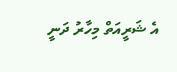އެ ޝަރީއަތް މިހާރު ދަނީ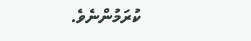ކުރަމުންނެވެ.